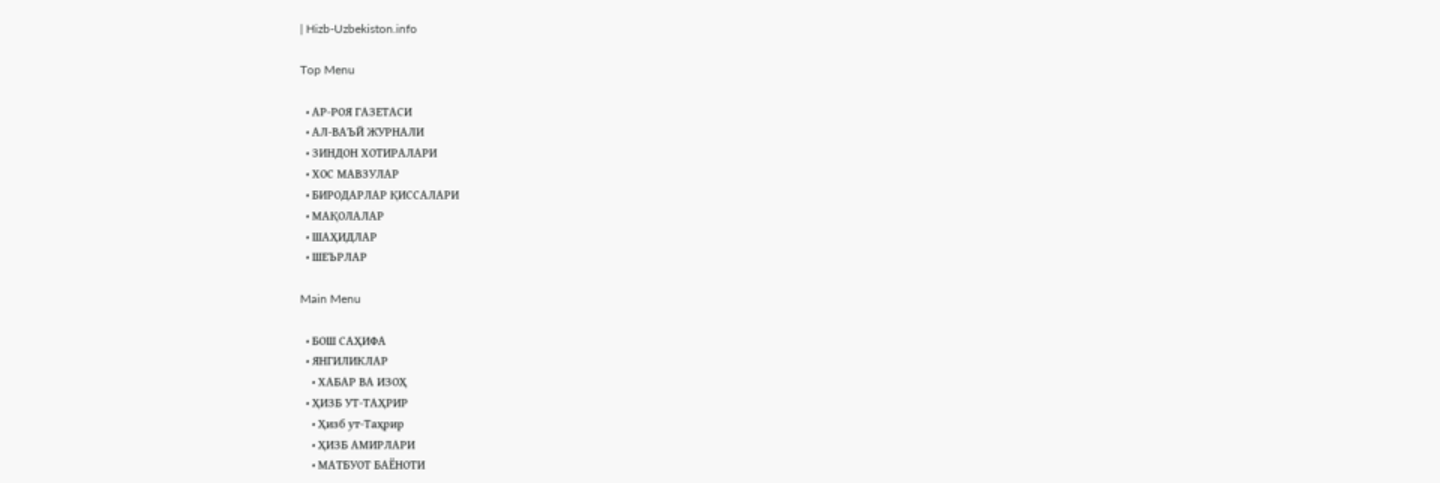| Hizb-Uzbekiston.info

Top Menu

  • АР-РОЯ ГАЗЕТАСИ
  • АЛ-ВАЪЙ ЖУРНАЛИ
  • ЗИНДОН ХОТИРАЛАРИ
  • ХОС МАВЗУЛАР
  • БИРОДАРЛАР ҚИССАЛАРИ
  • МАҚОЛАЛАР
  • ШАҲИДЛАР
  • ШЕЪРЛАР

Main Menu

  • БОШ САҲИФА
  • ЯНГИЛИКЛАР
    • ХАБАР ВА ИЗОҲ
  • ҲИЗБ УТ-ТАҲРИР
    • Ҳизб ут-Таҳрир
    • ҲИЗБ АМИРЛАРИ
    • МАТБУОТ БАЁНОТИ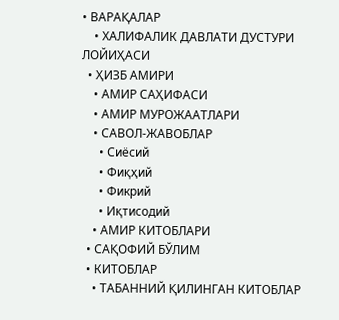• ВАРАҚАЛАР
    • ХАЛИФАЛИК ДАВЛАТИ ДУСТУРИ ЛОЙИҲАСИ
  • ҲИЗБ АМИРИ
    • АМИР САҲИФАСИ
    • АМИР МУРОЖААТЛАРИ
    • САВОЛ-ЖАВОБЛАР
      • Сиёсий
      • Фиқҳий
      • Фикрий
      • Иқтисодий
    • АМИР КИТОБЛАРИ
  • САҚОФИЙ БЎЛИМ
  • КИТОБЛАР
    • ТАБАННИЙ ҚИЛИНГАН КИТОБЛАР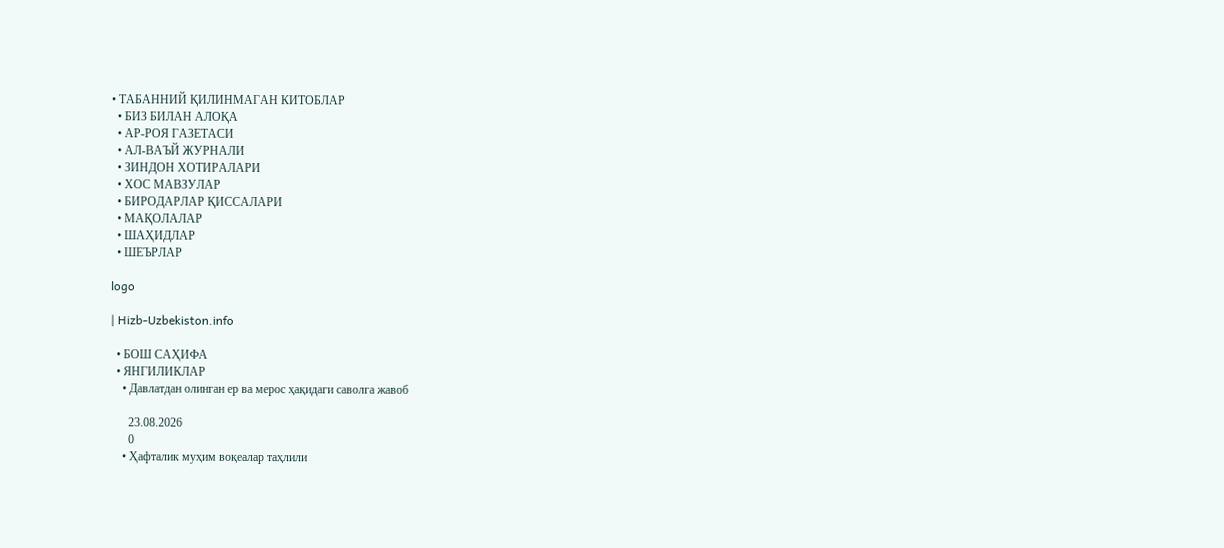• ТАБАННИЙ ҚИЛИНМАГАН КИТОБЛАР
  • БИЗ БИЛАН АЛОҚА
  • АР-РОЯ ГАЗЕТАСИ
  • АЛ-ВАЪЙ ЖУРНАЛИ
  • ЗИНДОН ХОТИРАЛАРИ
  • ХОС МАВЗУЛАР
  • БИРОДАРЛАР ҚИССАЛАРИ
  • МАҚОЛАЛАР
  • ШАҲИДЛАР
  • ШЕЪРЛАР

logo

| Hizb-Uzbekiston.info

  • БОШ САҲИФА
  • ЯНГИЛИКЛАР
    • Давлатдан олинган ер ва мерос ҳақидаги саволга жавоб

      23.08.2026
      0
    • Ҳафталик муҳим воқеалар таҳлили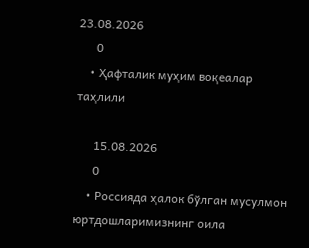23.08.2026
      0
    • Ҳафталик муҳим воқеалар таҳлили

      15.08.2026
      0
    • Россияда ҳалок бўлган мусулмон юртдошларимизнинг оила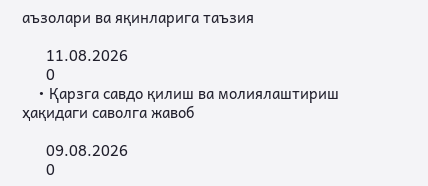аъзолари ва яқинларига таъзия

      11.08.2026
      0
    • Қарзга савдо қилиш ва молиялаштириш ҳақидаги саволга жавоб

      09.08.2026
      0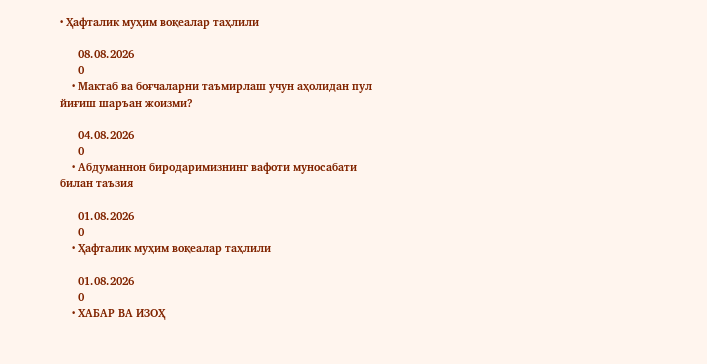• Ҳафталик муҳим воқеалар таҳлили

      08.08.2026
      0
    • Мактаб ва боғчаларни таъмирлаш учун аҳолидан пул йиғиш шаръан жоизми?

      04.08.2026
      0
    • Абдуманнон биродаримизнинг вафоти муносабати билан таъзия

      01.08.2026
      0
    • Ҳафталик муҳим воқеалар таҳлили

      01.08.2026
      0
    • ХАБАР ВА ИЗОҲ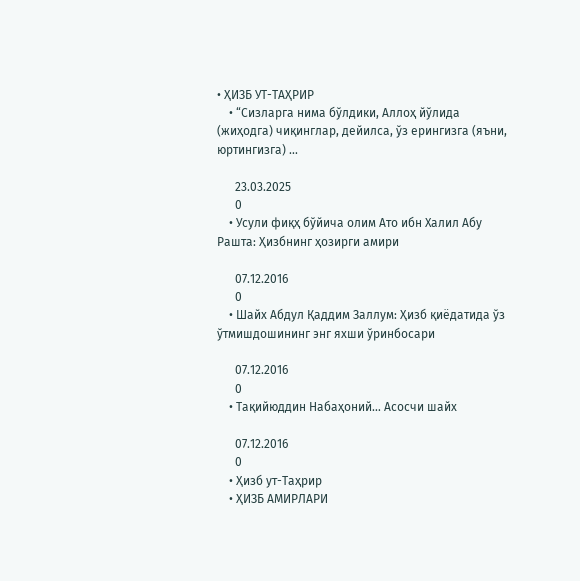• ҲИЗБ УТ-ТАҲРИР
    • “Сизларга нима бўлдики, Аллоҳ йўлида (жиҳодга) чиқинглар, дейилса, ўз ерингизга (яъни, юртингизга) ...

      23.03.2025
      0
    • Усули фиқҳ бўйича олим Ато ибн Халил Абу Рашта: Ҳизбнинг ҳозирги амири

      07.12.2016
      0
    • Шайх Абдул Қаддим Заллум: Ҳизб қиёдатида ўз ўтмишдошининг энг яхши ўринбосари

      07.12.2016
      0
    • Тақийюддин Набаҳоний… Асосчи шайх

      07.12.2016
      0
    • Ҳизб ут-Таҳрир
    • ҲИЗБ АМИРЛАРИ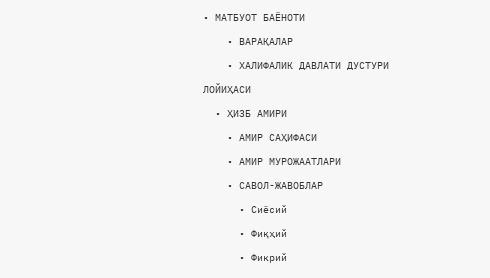• МАТБУОТ БАЁНОТИ
    • ВАРАҚАЛАР
    • ХАЛИФАЛИК ДАВЛАТИ ДУСТУРИ ЛОЙИҲАСИ
  • ҲИЗБ АМИРИ
    • АМИР САҲИФАСИ
    • АМИР МУРОЖААТЛАРИ
    • САВОЛ-ЖАВОБЛАР
      • Сиёсий
      • Фиқҳий
      • Фикрий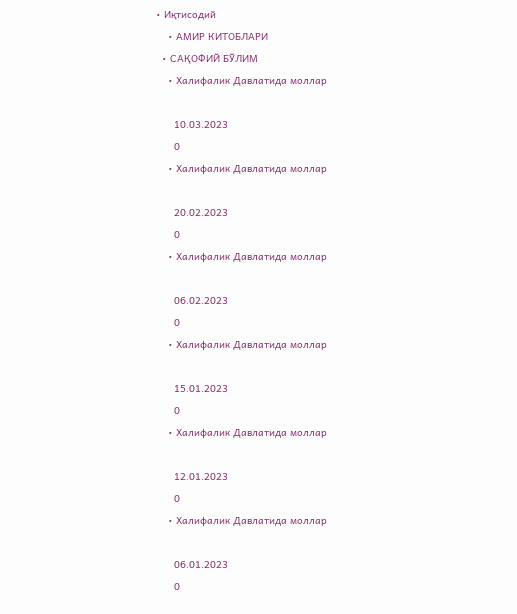• Иқтисодий
    • АМИР КИТОБЛАРИ
  • САҚОФИЙ БЎЛИМ
    • Халифалик Давлатида моллар

      10.03.2023
      0
    • Халифалик Давлатида моллар

      20.02.2023
      0
    • Халифалик Давлатида моллар

      06.02.2023
      0
    • Халифалик Давлатида моллар

      15.01.2023
      0
    • Халифалик Давлатида моллар

      12.01.2023
      0
    • Халифалик Давлатида моллар

      06.01.2023
      0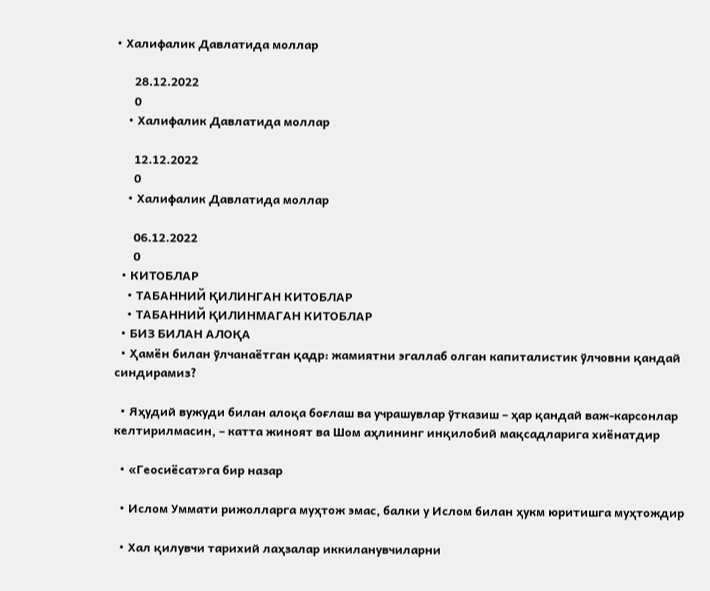• Халифалик Давлатида моллар

      28.12.2022
      0
    • Халифалик Давлатида моллар

      12.12.2022
      0
    • Халифалик Давлатида моллар

      06.12.2022
      0
  • КИТОБЛАР
    • ТАБАННИЙ ҚИЛИНГАН КИТОБЛАР
    • ТАБАННИЙ ҚИЛИНМАГАН КИТОБЛАР
  • БИЗ БИЛАН АЛОҚА
  • Ҳамён билан ўлчанаётган қадр: жамиятни эгаллаб олган капиталистик ўлчовни қандай синдирамиз?

  • Яҳудий вужуди билан алоқа боғлаш ва учрашувлар ўтказиш – ҳар қандай важ-карсонлар келтирилмасин, – катта жиноят ва Шом аҳлининг инқилобий мақсадларига хиёнатдир

  • «Геосиёсат»га бир назар

  • Ислом Уммати рижолларга муҳтож эмас, балки у Ислом билан ҳукм юритишга муҳтождир

  • Хал қилувчи тарихий лаҳзалар иккиланувчиларни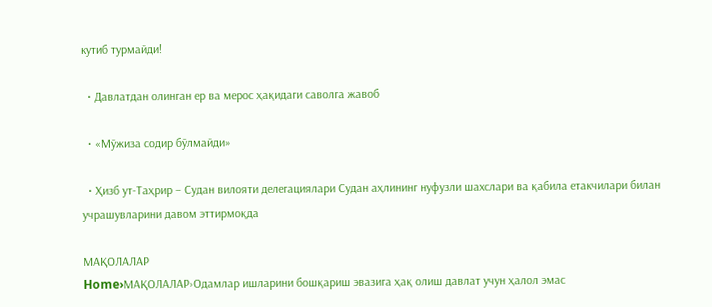кутиб турмайди!

  • Давлатдан олинган ер ва мерос ҳақидаги саволга жавоб

  • «Мўжиза содир бўлмайди»

  • Ҳизб ут-Таҳрир – Судан вилояти делегациялари Судан аҳлининг нуфузли шахслари ва қабила етакчилари билан учрашувларини давом эттирмоқда

МАҚОЛАЛАР
Home›МАҚОЛАЛАР›Одамлар ишларини бошқариш эвазига ҳақ олиш давлат учун ҳалол эмас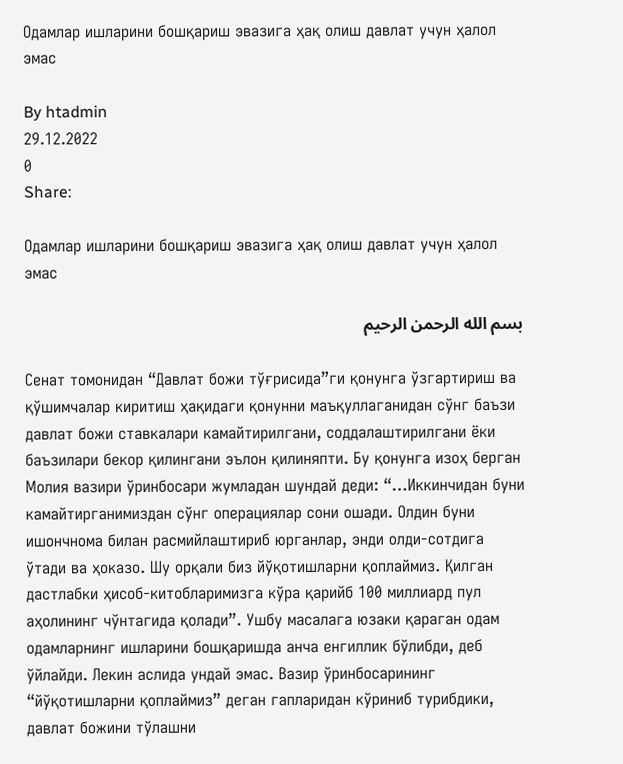Одамлар ишларини бошқариш эвазига ҳақ олиш давлат учун ҳалол эмас

By htadmin
29.12.2022
0
Share:

Одамлар ишларини бошқариш эвазига ҳақ олиш давлат учун ҳалол эмас

بسم الله الرحمن الرحيم

Сенат томонидан “Давлат божи тўғрисида”ги қонунга ўзгартириш ва қўшимчалар киритиш ҳақидаги қонунни маъқуллаганидан сўнг баъзи давлат божи ставкалари камайтирилгани, соддалаштирилгани ёки баъзилари бекор қилингани эълон қилиняпти. Бу қонунга изоҳ берган Молия вазири ўринбосари жумладан шундай деди: “…Иккинчидан буни камайтирганимиздан сўнг операциялар сони ошади. Олдин буни ишончнома билан расмийлаштириб юрганлар, энди олди-сотдига ўтади ва ҳоказо. Шу орқали биз йўқотишларни қоплаймиз. Қилган дастлабки ҳисоб-китобларимизга кўра қарийб 100 миллиард пул аҳолининг чўнтагида қолади”. Ушбу масалага юзаки қараган одам одамларнинг ишларини бошқаришда анча енгиллик бўлибди, деб ўйлайди. Лекин аслида ундай эмас. Вазир ўринбосарининг “йўқотишларни қоплаймиз” деган гапларидан кўриниб турибдики, давлат божини тўлашни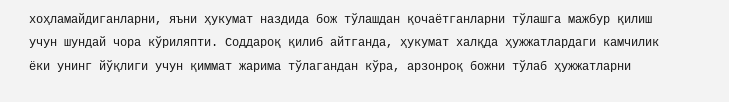хоҳламайдиганларни, яъни ҳукумат наздида бож тўлашдан қочаётганларни тўлашга мажбур қилиш учун шундай чора кўриляпти. Соддароқ қилиб айтганда, ҳукумат халқда ҳужжатлардаги камчилик ёки унинг йўқлиги учун қиммат жарима тўлагандан кўра, арзонроқ божни тўлаб ҳужжатларни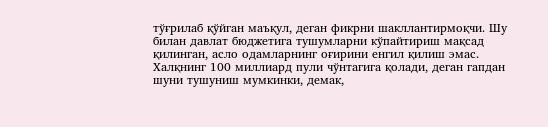тўғрилаб қўйган маъқул, деган фикрни шакллантирмоқчи. Шу билан давлат бюджетига тушумларни кўпайтириш мақсад қилинган, асло одамларнинг оғирини енгил қилиш эмас. Халқнинг 100 миллиард пули чўнтагига қолади, деган гапдан шуни тушуниш мумкинки, демак,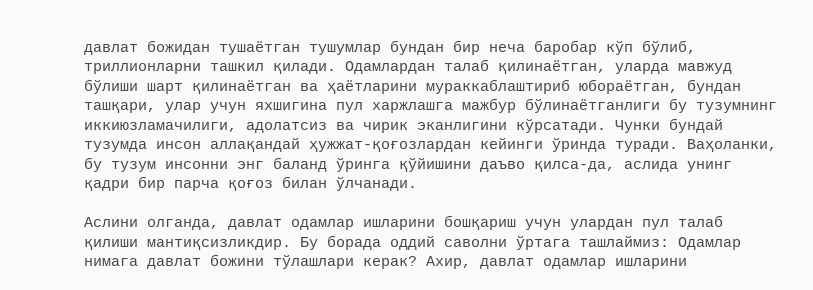давлат божидан тушаётган тушумлар бундан бир неча баробар кўп бўлиб, триллионларни ташкил қилади. Одамлардан талаб қилинаётган, уларда мавжуд бўлиши шарт қилинаётган ва ҳаётларини мураккаблаштириб юбораётган, бундан ташқари, улар учун яхшигина пул харжлашга мажбур бўлинаётганлиги бу тузумнинг иккиюзламачилиги, адолатсиз ва чирик эканлигини кўрсатади. Чунки бундай тузумда инсон аллақандай ҳужжат-қоғозлардан кейинги ўринда туради. Ваҳоланки, бу тузум инсонни энг баланд ўринга қўйишини даъво қилса-да, аслида унинг қадри бир парча қоғоз билан ўлчанади.

Аслини олганда, давлат одамлар ишларини бошқариш учун улардан пул талаб қилиши мантиқсизликдир. Бу борада оддий саволни ўртага ташлаймиз: Одамлар нимага давлат божини тўлашлари керак? Ахир, давлат одамлар ишларини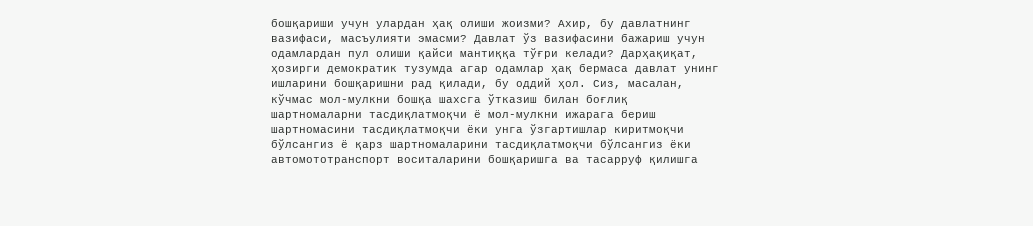бошқариши учун улардан ҳақ олиши жоизми? Ахир, бу давлатнинг вазифаси, масъулияти эмасми? Давлат ўз вазифасини бажариш учун одамлардан пул олиши қайси мантиққа тўғри келади? Дарҳақиқат, ҳозирги демократик тузумда агар одамлар ҳақ бермаса давлат унинг ишларини бошқаришни рад қилади, бу оддий ҳол. Сиз, масалан, кўчмас мол-мулкни бошқа шахсга ўтказиш билан боғлиқ шартномаларни тасдиқлатмоқчи ё мол-мулкни ижарага бериш шартномасини тасдиқлатмоқчи ёки унга ўзгартишлар киритмоқчи бўлсангиз ё қарз шартномаларини тасдиқлатмоқчи бўлсангиз ёки автомототранспорт воситаларини бошқаришга ва тасарруф қилишга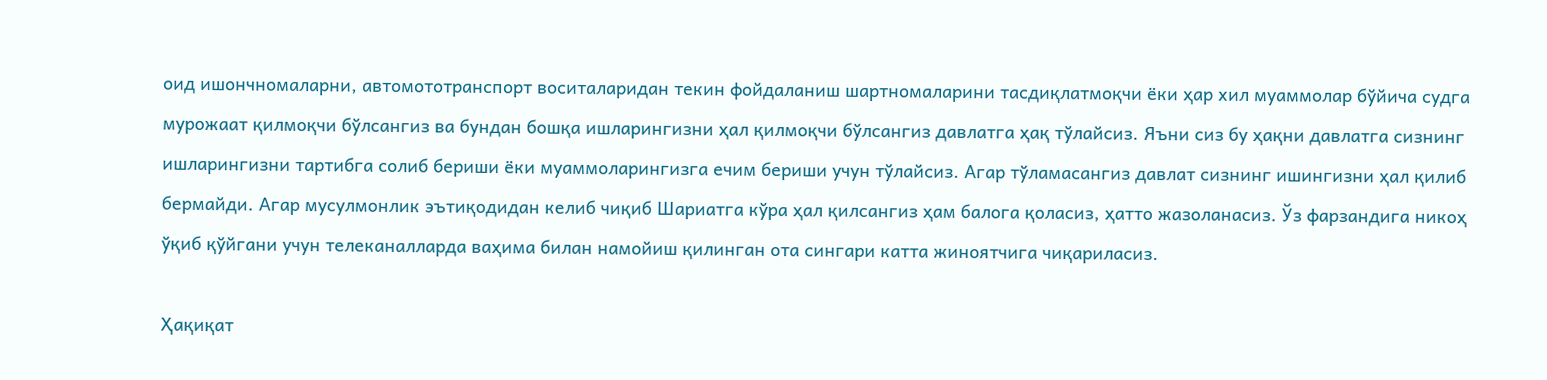оид ишончномаларни, автомототранспорт воситаларидан текин фойдаланиш шартномаларини тасдиқлатмоқчи ёки ҳар хил муаммолар бўйича судга мурожаат қилмоқчи бўлсангиз ва бундан бошқа ишларингизни ҳал қилмоқчи бўлсангиз давлатга ҳақ тўлайсиз. Яъни сиз бу ҳақни давлатга сизнинг ишларингизни тартибга солиб бериши ёки муаммоларингизга ечим бериши учун тўлайсиз. Агар тўламасангиз давлат сизнинг ишингизни ҳал қилиб бермайди. Агар мусулмонлик эътиқодидан келиб чиқиб Шариатга кўра ҳал қилсангиз ҳам балога қоласиз, ҳатто жазоланасиз. Ўз фарзандига никоҳ ўқиб қўйгани учун телеканалларда ваҳима билан намойиш қилинган ота сингари катта жиноятчига чиқариласиз.

Ҳақиқат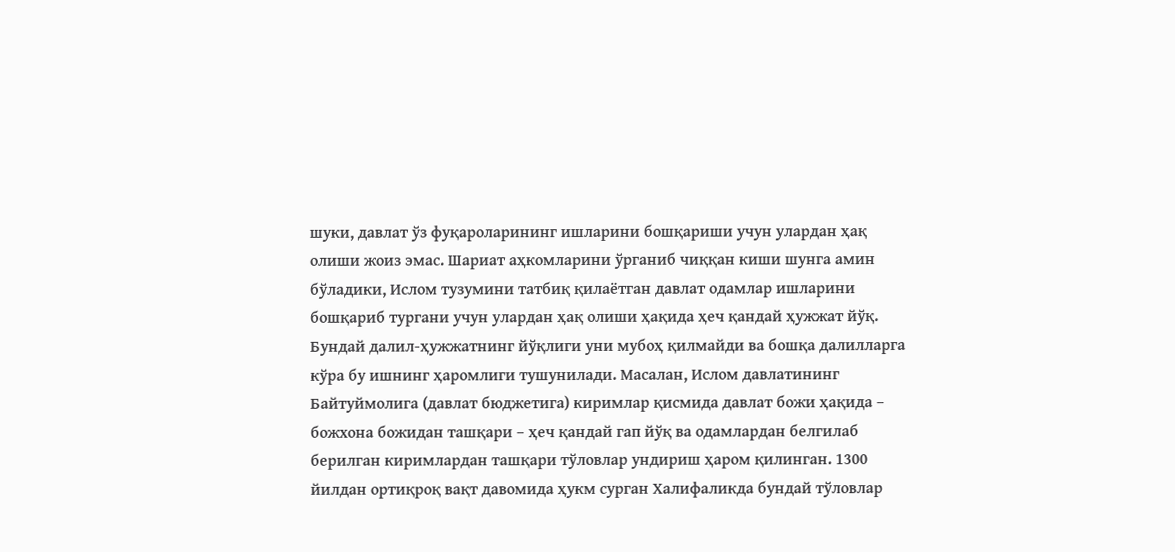шуки, давлат ўз фуқароларининг ишларини бошқариши учун улардан ҳақ олиши жоиз эмас. Шариат аҳкомларини ўрганиб чиққан киши шунга амин бўладики, Ислом тузумини татбиқ қилаётган давлат одамлар ишларини бошқариб тургани учун улардан ҳақ олиши ҳақида ҳеч қандай ҳужжат йўқ. Бундай далил-ҳужжатнинг йўқлиги уни мубоҳ қилмайди ва бошқа далилларга кўра бу ишнинг ҳаромлиги тушунилади. Масалан, Ислом давлатининг Байтуймолига (давлат бюджетига) киримлар қисмида давлат божи ҳақида – божхона божидан ташқари – ҳеч қандай гап йўқ ва одамлардан белгилаб берилган киримлардан ташқари тўловлар ундириш ҳаром қилинган. 1300 йилдан ортиқроқ вақт давомида ҳукм сурган Халифаликда бундай тўловлар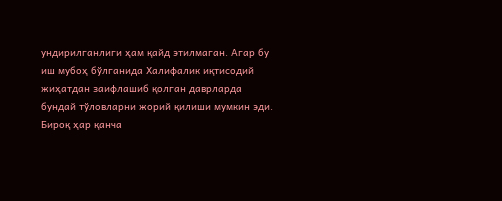ундирилганлиги ҳам қайд этилмаган. Агар бу иш мубоҳ бўлганида Халифалик иқтисодий жиҳатдан заифлашиб қолган даврларда бундай тўловларни жорий қилиши мумкин эди. Бироқ ҳар қанча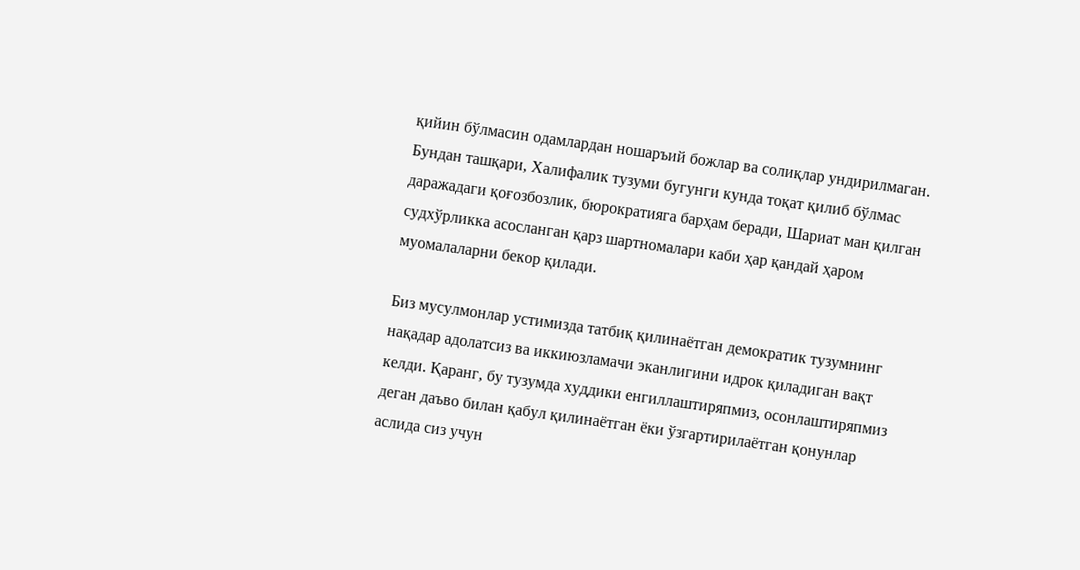қийин бўлмасин одамлардан ношаръий божлар ва солиқлар ундирилмаган. Бундан ташқари, Халифалик тузуми бугунги кунда тоқат қилиб бўлмас даражадаги қоғозбозлик, бюрократияга барҳам беради, Шариат ман қилган судхўрликка асосланган қарз шартномалари каби ҳар қандай ҳаром муомалаларни бекор қилади.

Биз мусулмонлар устимизда татбиқ қилинаётган демократик тузумнинг нақадар адолатсиз ва иккиюзламачи эканлигини идрок қиладиган вақт келди. Қаранг, бу тузумда худдики енгиллаштиряпмиз, осонлаштиряпмиз деган даъво билан қабул қилинаётган ёки ўзгартирилаётган қонунлар аслида сиз учун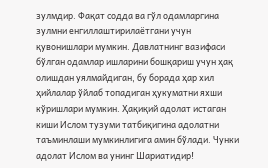зулмдир. Фақат содда ва гўл одамларгина зулмни енгиллаштирилаётгани учун қувонишлари мумкин. Давлатнинг вазифаси бўлган одамлар ишларини бошқариш учун ҳақ олишдан уялмайдиган, бу борада ҳар хил ҳийлалар ўйлаб топадиган ҳукуматни яхши кўришлари мумкин. Ҳақиқий адолат истаган киши Ислом тузуми татбиқигина адолатни таъминлаши мумкинлигига амин бўлади. Чунки адолат Ислом ва унинг Шариатидир!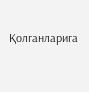Қолганларига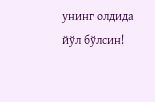унинг олдида йўл бўлсин!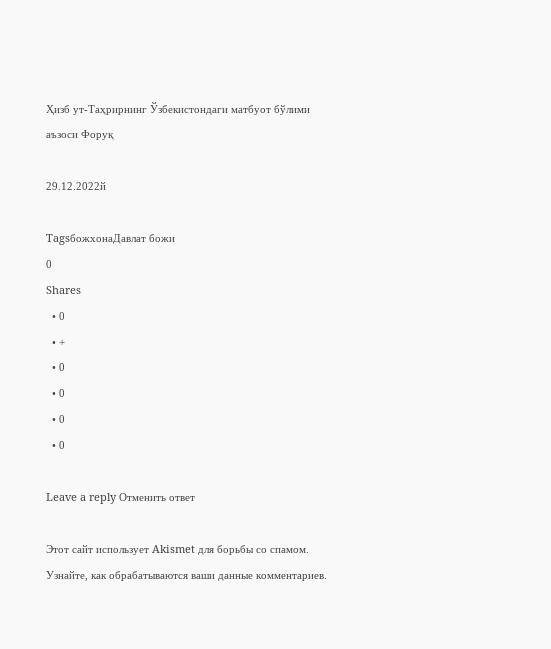Ҳизб ут-Таҳрирнинг Ўзбекистондаги матбуот бўлими аъзоси Форуқ

29.12.2022й

TagsбожхонаДавлат божи
0
Shares
  • 0
  • +
  • 0
  • 0
  • 0
  • 0

Leave a reply Отменить ответ

Этот сайт использует Akismet для борьбы со спамом. Узнайте, как обрабатываются ваши данные комментариев.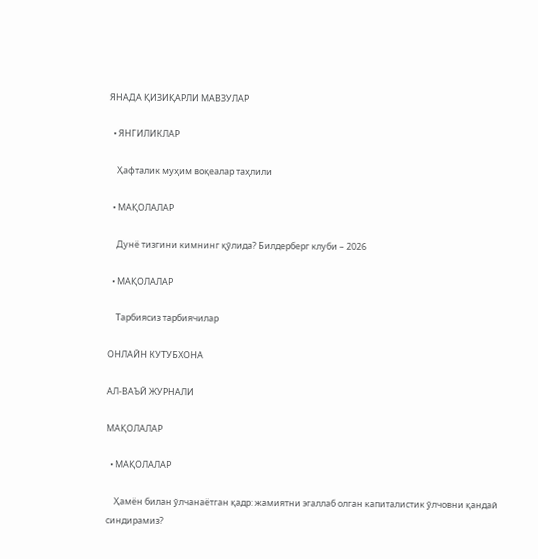ЯНАДА ҚИЗИҚАРЛИ МАВЗУЛАР

  • ЯНГИЛИКЛАР

    Ҳафталик муҳим воқеалар таҳлили

  • МАҚОЛАЛАР

    Дунё тизгини кимнинг қўлида? Билдерберг клуби – 2026

  • МАҚОЛАЛАР

    Тарбиясиз тарбиячилар

ОНЛАЙН КУТУБХОНА

АЛ-ВАЪЙ ЖУРНАЛИ

МАҚОЛАЛАР

  • МАҚОЛАЛАР

    Ҳамён билан ўлчанаётган қадр: жамиятни эгаллаб олган капиталистик ўлчовни қандай синдирамиз?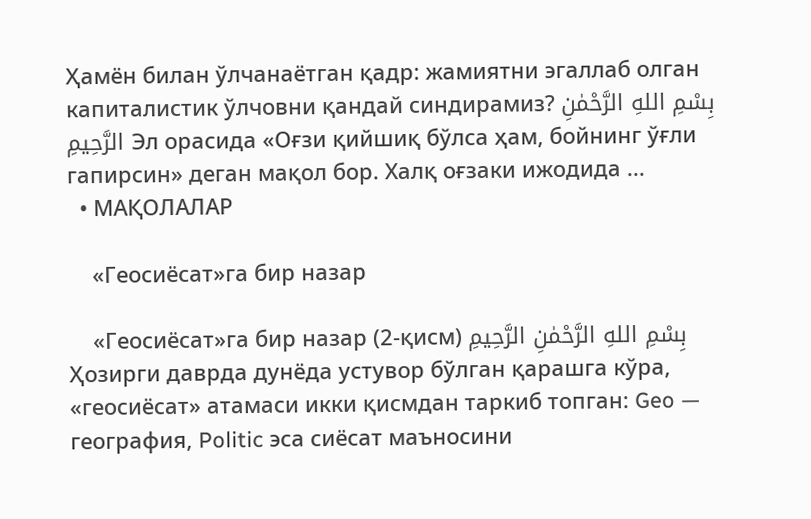Ҳамён билан ўлчанаётган қадр: жамиятни эгаллаб олган капиталистик ўлчовни қандай синдирамиз? بِسْمِ اللهِ الرَّحْمٰنِ الرَّحِيمِ Эл орасида «Оғзи қийшиқ бўлса ҳам, бойнинг ўғли гапирсин» деган мақол бор. Халқ оғзаки ижодида ...
  • МАҚОЛАЛАР

    «Геосиёсат»га бир назар

    «Геосиёсат»га бир назар (2-қисм) بِسْمِ اللهِ الرَّحْمٰنِ الرَّحِيمِ Ҳозирги даврда дунёда устувор бўлган қарашга кўра, «геосиёсат» атамаси икки қисмдан таркиб топган: Geo — география, Politic эса сиёсат маъносини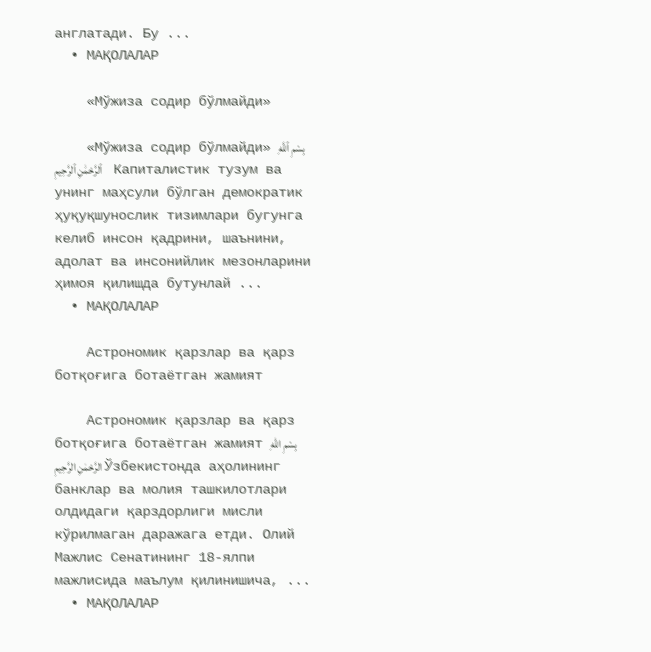англатади. Бу ...
  • МАҚОЛАЛАР

    «Мўжиза содир бўлмайди»

    «Мўжиза содир бўлмайди» بِسْمِ ٱللَّهِ ٱلرَّحْمَٰنِ ٱلرَّحِيمِ     Капиталистик тузум ва унинг маҳсули бўлган демократик ҳуқуқшунослик тизимлари бугунга келиб инсон қадрини, шаънини, адолат ва инсонийлик мезонларини ҳимоя қилишда бутунлай ...
  • МАҚОЛАЛАР

    Астрономик қарзлар ва қарз ботқоғига ботаётган жамият

    Астрономик қарзлар ва қарз ботқоғига ботаётган жамият بِسْمِ اللهِ الرَّحْمٰنِ الرَّحِيمِ Ўзбекистонда аҳолининг банклар ва молия ташкилотлари олдидаги қарздорлиги мисли кўрилмаган даражага етди. Олий Мажлис Сенатининг 18-ялпи мажлисида маълум қилинишича, ...
  • МАҚОЛАЛАР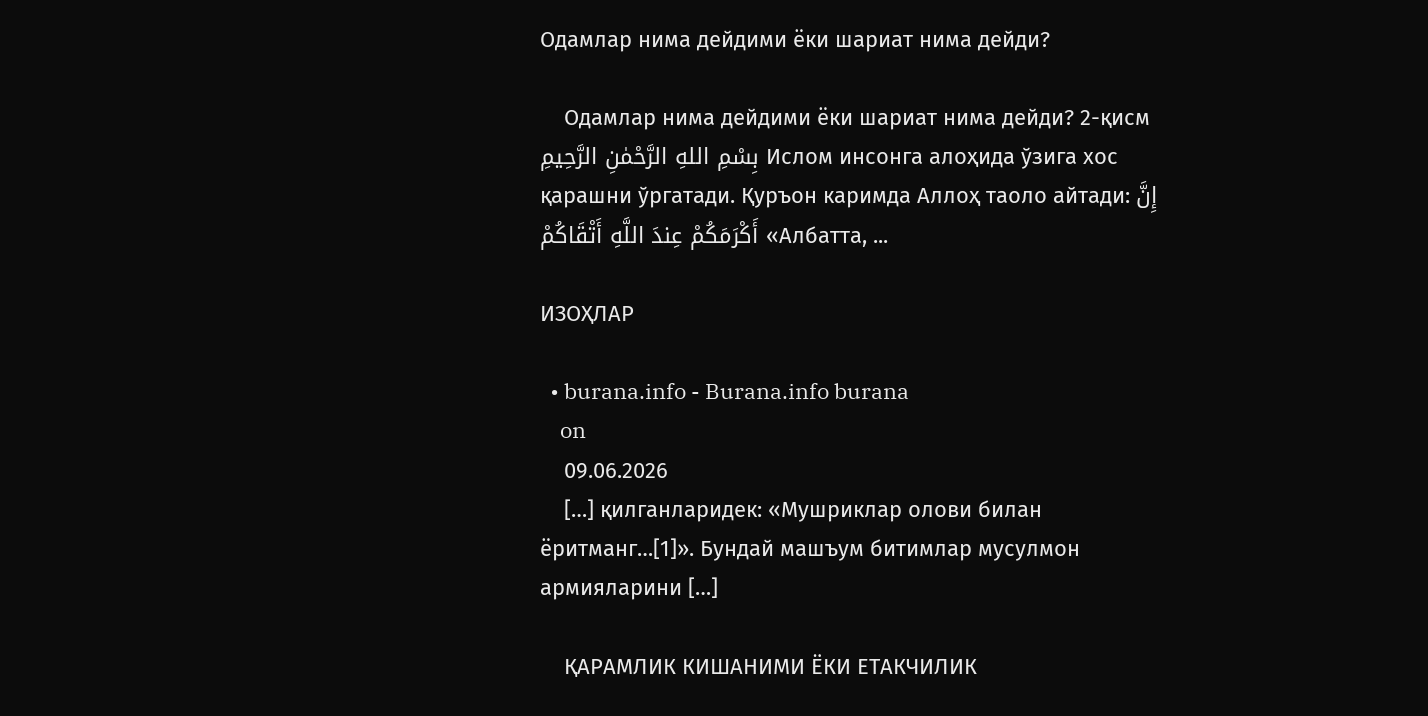Одамлар нима дейдими ёки шариат нима дейди?

    Одамлар нима дейдими ёки шариат нима дейди? 2-қисм بِسْمِ اللهِ الرَّحْمٰنِ الرَّحِيمِ Ислом инсонга алоҳида ўзига хос қарашни ўргатади. Қуръон каримда Аллоҳ таоло айтади: إِنَّ أَكْرَمَكُمْ عِندَ اللَّهِ أَتْقَاكُمْ «Албатта, ...

ИЗОҲЛАР

  • burana.info - Burana.info burana
    on
    09.06.2026
    […] қилганларидек: «Мушриклар олови билан ёритманг…[1]». Бундай машъум битимлар мусулмон армияларини […]

    ҚАРАМЛИК КИШАНИМИ ЁКИ ЕТАКЧИЛИК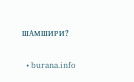ШАМШИРИ?

  • burana.info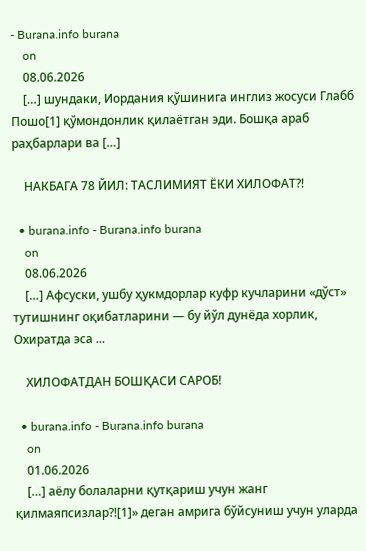- Burana.info burana
    on
    08.06.2026
    […] шундаки, Иордания қўшинига инглиз жосуси Глабб Пошо[1] қўмондонлик қилаётган эди. Бошқа араб раҳбарлари ва […]

    НАКБАГА 78 ЙИЛ: ТАСЛИМИЯТ ЁКИ ХИЛОФАТ?!

  • burana.info - Burana.info burana
    on
    08.06.2026
    […] Афсуски, ушбу ҳукмдорлар куфр кучларини «дўст» тутишнинг оқибатларини — бу йўл дунёда хорлик, Охиратда эса ...

    ХИЛОФАТДАН БОШҚАСИ САРОБ!

  • burana.info - Burana.info burana
    on
    01.06.2026
    […] аёлу болаларни қутқариш учун жанг қилмаяпсизлар?![1]» деган амрига бўйсуниш учун уларда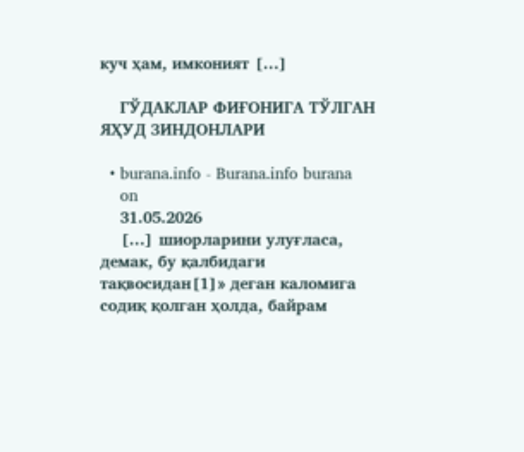куч ҳам, имконият […]

    ГЎДАКЛАР ФИҒОНИГА ТЎЛГАН ЯҲУД ЗИНДОНЛАРИ

  • burana.info - Burana.info burana
    on
    31.05.2026
    […] шиорларини улуғласа, демак, бу қалбидаги тақвосидан[1]» деган каломига содиқ қолган ҳолда, байрам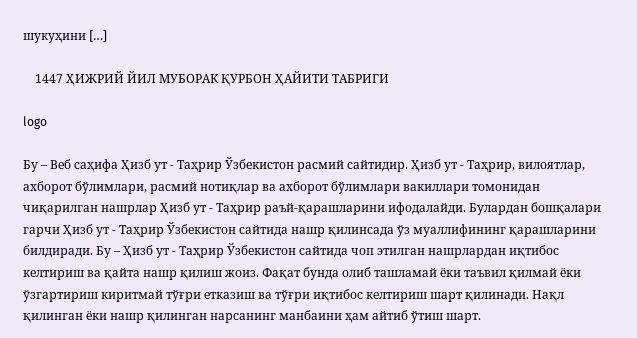шукуҳини […]

    1447 ҲИЖРИЙ ЙИЛ МУБОРАК ҚУРБОН ҲАЙИТИ ТАБРИГИ

logo

Бу – Веб саҳифа Ҳизб ут - Таҳрир Ўзбекистон расмий сайтидир. Ҳизб ут - Таҳрир, вилоятлар, ахборот бўлимлари, расмий нотиқлар ва ахборот бўлимлари вакиллари томонидан чиқарилган нашрлар Ҳизб ут - Таҳрир раъй-қарашларини ифодалайди. Булардан бошқалари гарчи Ҳизб ут - Таҳрир Ўзбекистон сайтида нашр қилинсада ўз муаллифининг қарашларини билдиради. Бу – Ҳизб ут - Таҳрир Ўзбекистон сайтида чоп этилган нашрлардан иқтибос келтириш ва қайта нашр қилиш жоиз. Фақат бунда олиб ташламай ёки таъвил қилмай ёки ўзгартириш киритмай тўғри етказиш ва тўғри иқтибос келтириш шарт қилинади. Нақл қилинган ёки нашр қилинган нарсанинг манбаини ҳам айтиб ўтиш шарт.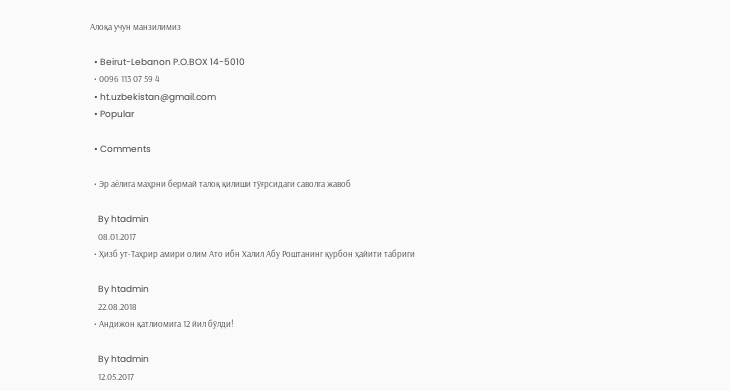Алоқа учун манзилимиз

  • Beirut-Lebanon P.O.BOX 14-5010
  • 0096 113 07 59 4
  • ht.uzbekistan@gmail.com
  • Popular

  • Comments

  • Эр аёлига маҳрни бермай талоқ қилиши тўғрсидаги саволга жавоб

    By htadmin
    08.01.2017
  • Ҳизб ут-Таҳрир амири олим Ато ибн Халил Абу Роштанинг қурбон ҳайити табриги

    By htadmin
    22.08.2018
  • Андижон қатлиомига 12 йил бўлди!

    By htadmin
    12.05.2017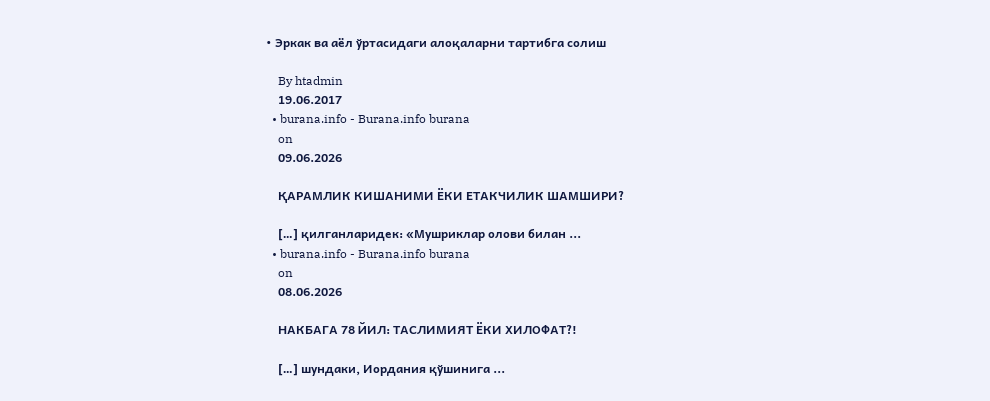• Эркак ва аёл ўртасидаги алоқаларни тартибга солиш

    By htadmin
    19.06.2017
  • burana.info - Burana.info burana
    on
    09.06.2026

    ҚАРАМЛИК КИШАНИМИ ЁКИ ЕТАКЧИЛИК ШАМШИРИ?

    […] қилганларидек: «Мушриклар олови билан ...
  • burana.info - Burana.info burana
    on
    08.06.2026

    НАКБАГА 78 ЙИЛ: ТАСЛИМИЯТ ЁКИ ХИЛОФАТ?!

    […] шундаки, Иордания қўшинига ...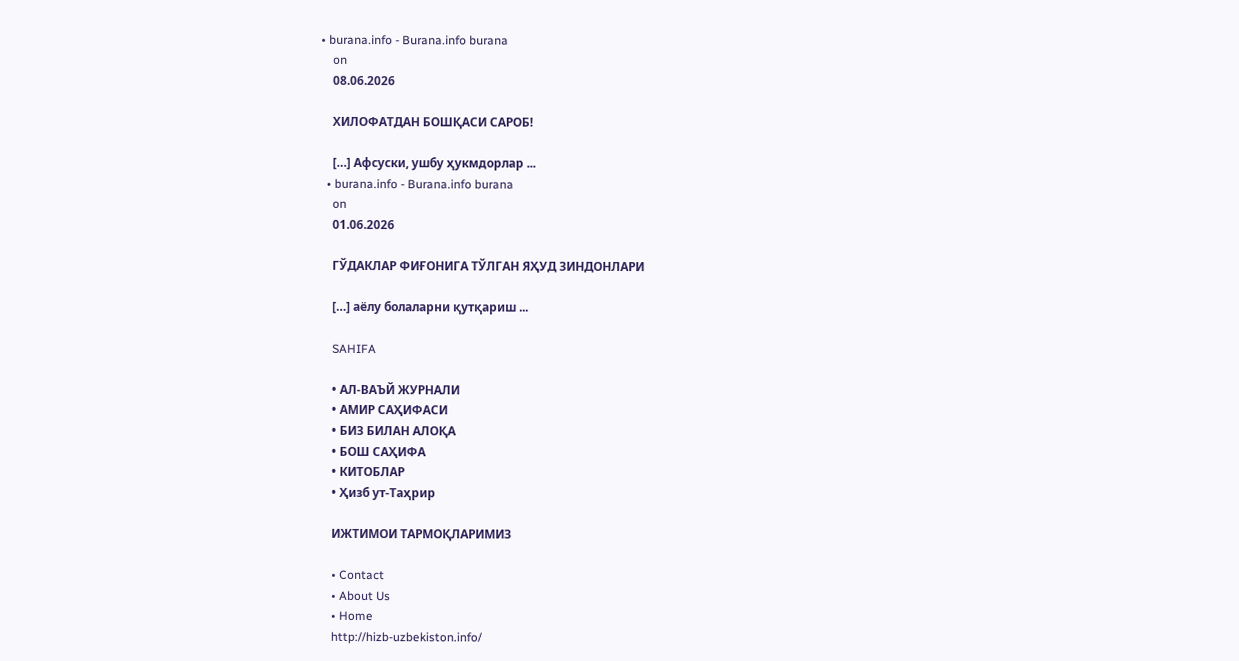• burana.info - Burana.info burana
    on
    08.06.2026

    ХИЛОФАТДАН БОШҚАСИ САРОБ!

    […] Афсуски, ушбу ҳукмдорлар ...
  • burana.info - Burana.info burana
    on
    01.06.2026

    ГЎДАКЛАР ФИҒОНИГА ТЎЛГАН ЯҲУД ЗИНДОНЛАРИ

    […] аёлу болаларни қутқариш ...

    SAHIFA

    • АЛ-ВАЪЙ ЖУРНАЛИ
    • АМИР САҲИФАСИ
    • БИЗ БИЛАН АЛОҚА
    • БОШ САҲИФА
    • КИТОБЛАР
    • Ҳизб ут-Таҳрир

    ИЖТИМОИ ТАРМОҚЛАРИМИЗ

    • Contact
    • About Us
    • Home
    http://hizb-uzbekiston.info/